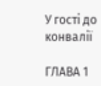У гості до конвалії

ГЛАВА 1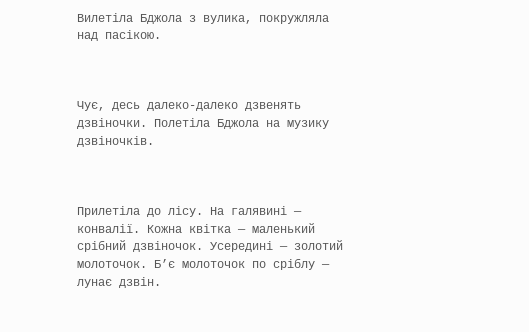Вилетіла Бджола з вулика, покружляла над пасікою.



Чує, десь далеко-далеко дзвенять дзвіночки. Полетіла Бджола на музику дзвіночків.



Прилетіла до лісу. На галявині — конвалії. Кожна квітка — маленький срібний дзвіночок. Усередині — золотий молоточок. Б’є молоточок по сріблу — лунає дзвін.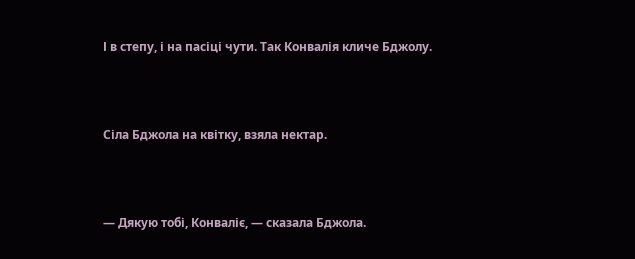І в степу, і на пасіці чути. Так Конвалія кличе Бджолу.



Сіла Бджола на квітку, взяла нектар.



— Дякую тобі, Конваліє, — сказала Бджола.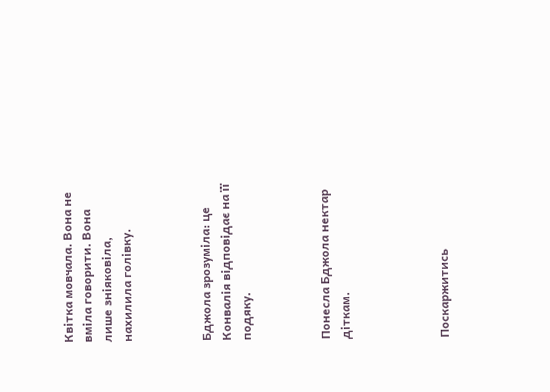Квітка мовчала. Вона не вміла говорити. Вона лише зніяковіла, нахилила голівку.



Бджола зрозуміла: це Конвалія відповідає на її подяку.



Понесла Бджола нектар діткам.




Поскаржитись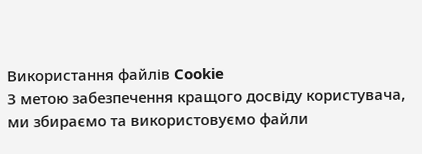Використання файлів Cookie
З метою забезпечення кращого досвіду користувача, ми збираємо та використовуємо файли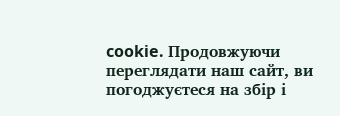cookie. Продовжуючи переглядати наш сайт, ви погоджуєтеся на збір і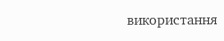використання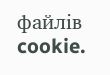файлів cookie.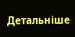Детальніше